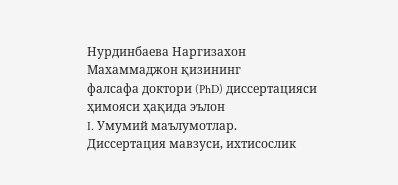Нурдинбаева Наргизахон Махаммаджон қизининг
фалсафа доктори (PhD) диссертацияси ҳимояси ҳақида эълон
I. Умумий маълумотлар.
Диссертация мавзуси, ихтисослик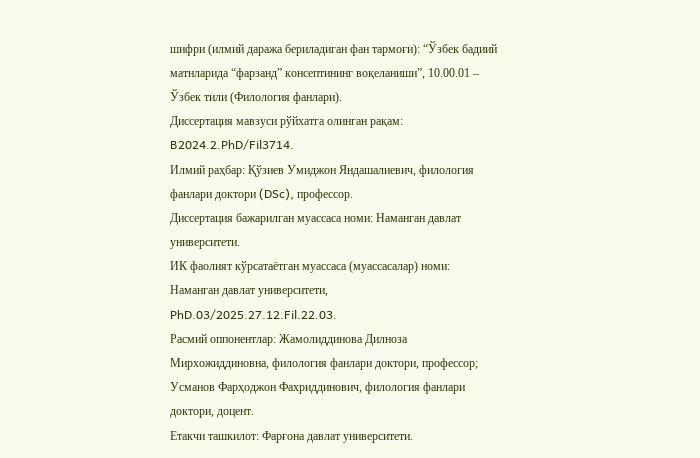шифри (илмий даража бериладиган фан тармоғи): “Ўзбек бадиий матнларида “фарзанд” консептининг воқеланиши”, 10.00.01 – Ўзбек тили (Филология фанлари).
Диссертация мавзуси рўйхатга олинган рақам: B2024.2.PhD/Fil3714.
Илмий раҳбар: Қўзиев Умиджон Яндашалиевич, филология фанлари доктори (DSc), профессор.
Диссертация бажарилган муассаса номи: Наманган давлат университети.
ИК фаолият кўрсатаётган муассаса (муассасалар) номи: Наманган давлат университети, PhD.03/2025.27.12.Fil.22.03.
Расмий оппонентлар: Жамолиддинова Дилноза Мирхожиддиновна, филология фанлари доктори, профессор; Усманов Фарҳоджон Фахриддинович, филология фанлари доктори, доцент.
Етакчи ташкилот: Фарғона давлат университети.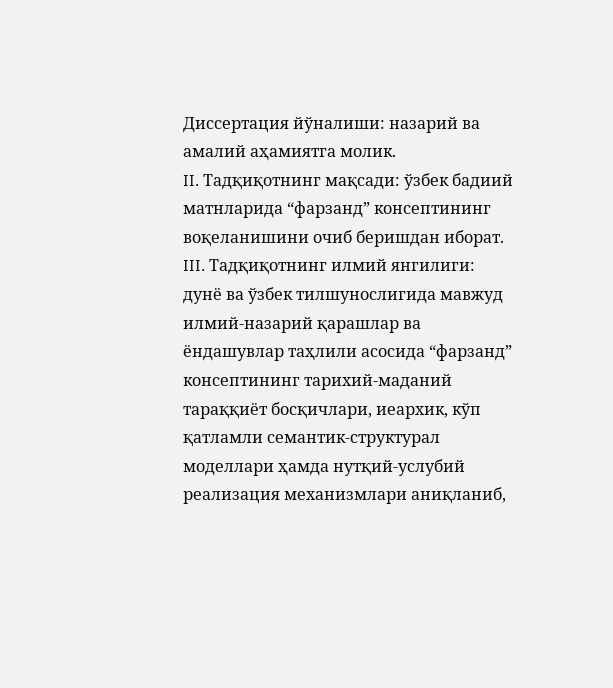Диссертация йўналиши: назарий ва амалий аҳамиятга молик.
II. Тадқиқотнинг мақсади: ўзбек бадиий матнларида “фарзанд” консептининг воқеланишини очиб беришдан иборат.
III. Тадқиқотнинг илмий янгилиги:
дунё ва ўзбек тилшунослигида мавжуд илмий-назарий қарашлар ва ёндашувлар таҳлили асосида “фарзанд” консептининг тарихий-маданий тараққиёт босқичлари, иеархик, кўп қатламли семантик-структурал моделлари ҳамда нутқий-услубий реализация механизмлари аниқланиб,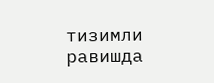тизимли равишда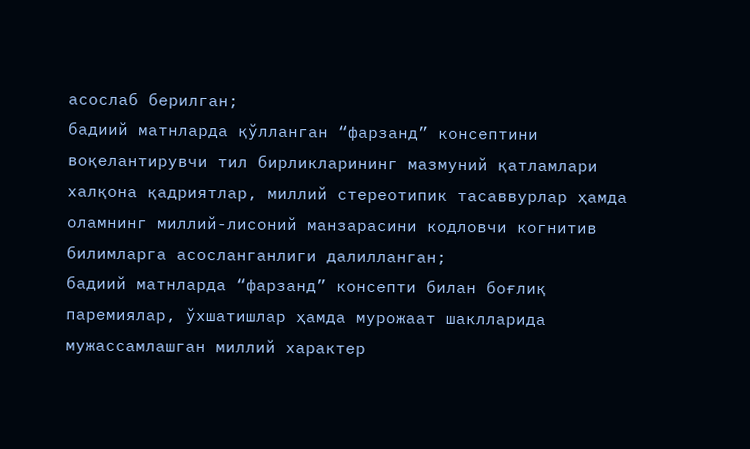асослаб берилган;
бадиий матнларда қўлланган “фарзанд” консептини воқелантирувчи тил бирликларининг мазмуний қатламлари халқона қадриятлар, миллий стереотипик тасаввурлар ҳамда оламнинг миллий-лисоний манзарасини кодловчи когнитив билимларга асосланганлиги далилланган;
бадиий матнларда “фарзанд” консепти билан боғлиқ паремиялар, ўхшатишлар ҳамда мурожаат шаклларида мужассамлашган миллий характер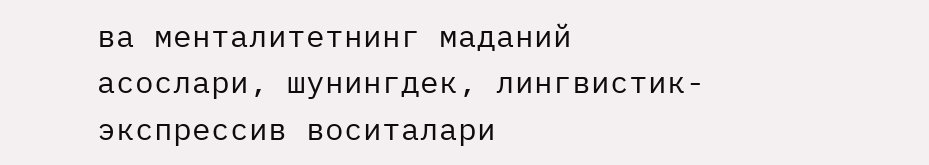ва менталитетнинг маданий асослари, шунингдек, лингвистик-экспрессив воситалари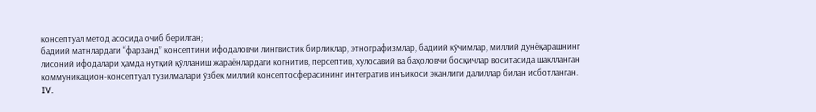консептуал метод асосида очиб берилган;
бадиий матнлардаги “фарзанд” консептини ифодаловчи лингвистик бирликлар, этнографизмлар, бадиий кўчимлар, миллий дунёқарашнинг лисоний ифодалари ҳамда нутқий қўлланиш жараёнлардаги когнитив, персептив, хулосавий ва баҳоловчи босқичлар воситасида шаклланган коммуникацион-консептуал тузилмалари ўзбек миллий консептосферасининг интегратив инъикоси эканлиги далиллар билан исботланган.
IV.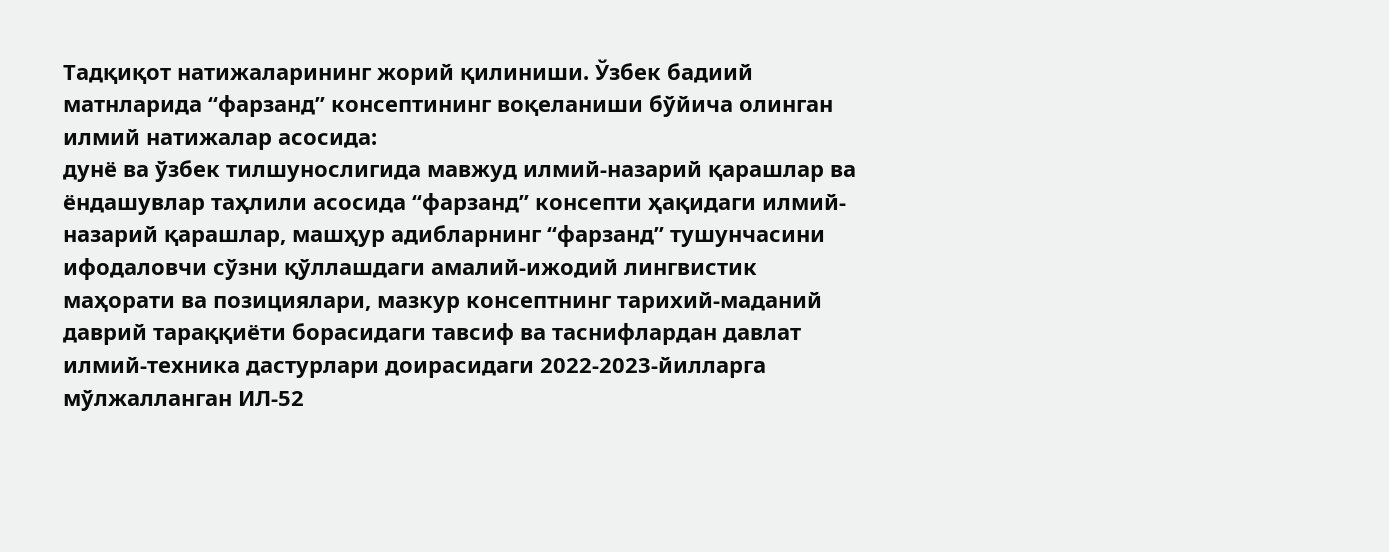Тадқиқот натижаларининг жорий қилиниши. Ўзбек бадиий матнларида “фарзанд” консептининг воқеланиши бўйича олинган илмий натижалар асосида:
дунё ва ўзбек тилшунослигида мавжуд илмий-назарий қарашлар ва ёндашувлар таҳлили асосида “фарзанд” консепти ҳақидаги илмий-назарий қарашлар, машҳур адибларнинг “фарзанд” тушунчасини ифодаловчи сўзни қўллашдаги амалий-ижодий лингвистик маҳорати ва позициялари, мазкур консептнинг тарихий-маданий даврий тараққиёти борасидаги тавсиф ва таснифлардан давлат илмий-техника дастурлари доирасидаги 2022-2023-йилларга мўлжалланган ИЛ-52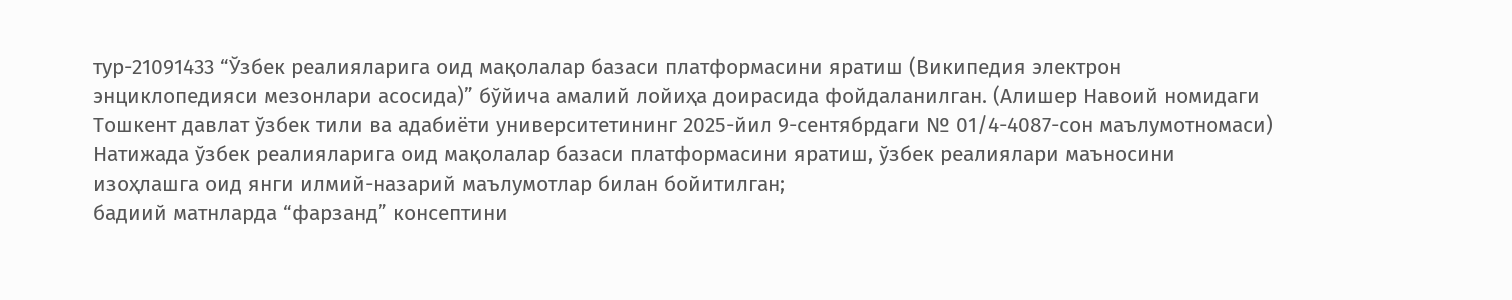тур-21091433 “Ўзбек реалияларига оид мақолалар базаси платформасини яратиш (Википедия электрон энциклопедияси мезонлари асосида)” бўйича амалий лойиҳа доирасида фойдаланилган. (Алишер Навоий номидаги Тошкент давлат ўзбек тили ва адабиёти университетининг 2025-йил 9-сентябрдаги № 01/4-4087-сон маълумотномаси) Натижада ўзбек реалияларига оид мақолалар базаси платформасини яратиш, ўзбек реалиялари маъносини изоҳлашга оид янги илмий-назарий маълумотлар билан бойитилган;
бадиий матнларда “фарзанд” консептини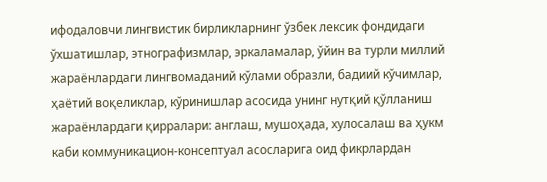ифодаловчи лингвистик бирликларнинг ўзбек лексик фондидаги ўхшатишлар, этнографизмлар, эркаламалар, ўйин ва турли миллий жараёнлардаги лингвомаданий кўлами образли, бадиий кўчимлар, ҳаётий воқеликлар, кўринишлар асосида унинг нутқий қўлланиш жараёнлардаги қирралари: англаш, мушоҳада, хулосалаш ва ҳукм каби коммуникацион-консептуал асосларига оид фикрлардан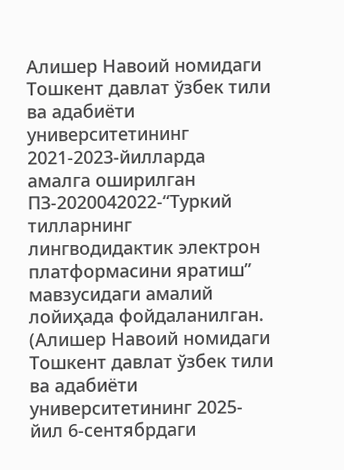Алишер Навоий номидаги Тошкент давлат ўзбек тили ва адабиёти университетининг 2021-2023-йилларда амалга оширилган ПЗ-2020042022-“Туркий тилларнинг лингводидактик электрон платформасини яратиш” мавзусидаги амалий лойиҳада фойдаланилган. (Алишер Навоий номидаги Тошкент давлат ўзбек тили ва адабиёти университетининг 2025-йил 6-сентябрдаги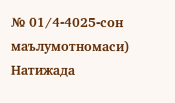№ 01/4-4025-сон маълумотномаси) Натижада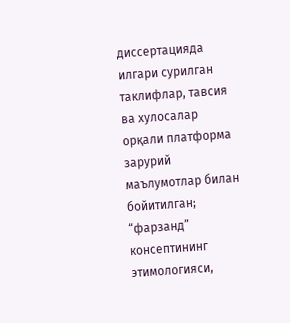диссертацияда илгари сурилган таклифлар, тавсия ва хулосалар орқали платформа зарурий маълумотлар билан бойитилган;
“фарзанд” консептининг этимологияси,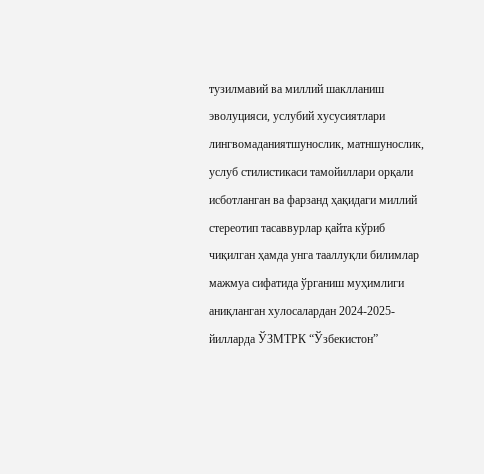тузилмавий ва миллий шаклланиш эволуцияси, услубий хусусиятлари лингвомаданиятшунослик, матншунослик, услуб стилистикаси тамойиллари орқали исботланган ва фарзанд ҳақидаги миллий стереотип тасаввурлар қайта кўриб чиқилган ҳамда унга тааллуқли билимлар мажмуа сифатида ўрганиш муҳимлиги аниқланган хулосалардан 2024-2025-йилларда ЎЗМТРК “Ўзбекистон”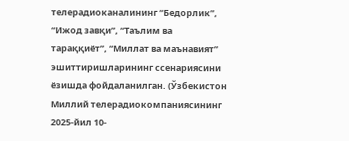телерадиоканалининг “Бедорлик”, “Ижод завқи”, “Таълим ва тараққиёт”, “Миллат ва маънавият” эшиттиришларининг ссенариясини ёзишда фойдаланилган. (Ўзбекистон Миллий телерадиокомпаниясининг 2025-йил 10-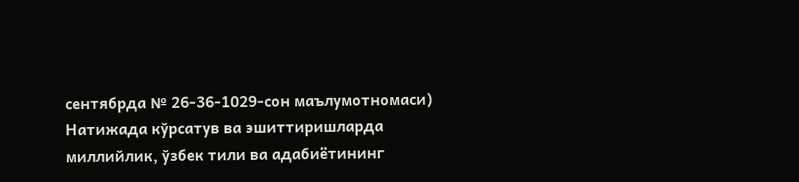сентябрда № 26-36-1029-сон маълумотномаси) Натижада кўрсатув ва эшиттиришларда миллийлик, ўзбек тили ва адабиётининг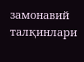замонавий талқинлари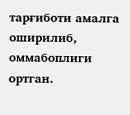тарғиботи амалга оширилиб, оммабоплиги ортган.